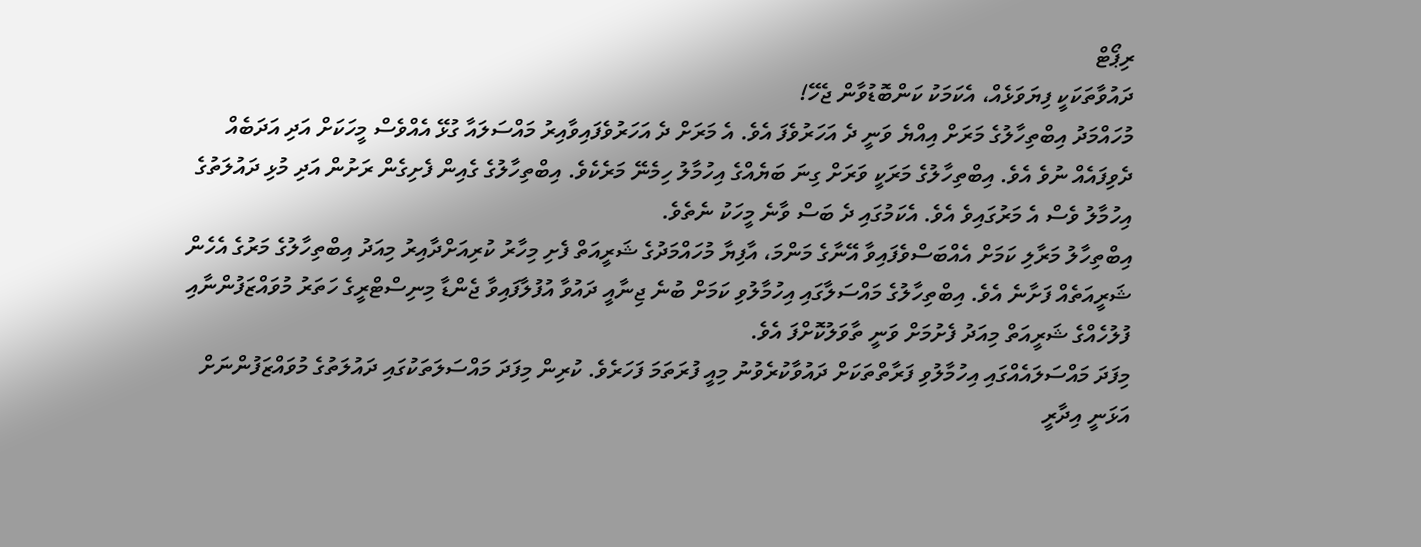ރިޕޯޓް
ދައުވާތަކަކީ ފިޔަވަޅެއް، އެކަމަކު ކަންބޮޑުވާން ޖެހޭ!
މުހައްމަދު އިބްތިހާލުގެ މަރަށް އިއްޔެ ވަނީ ދެ އަހަރުވެފަ އެވެ. އެ މަރަށް ދެ އަހަރުވެފައިވާއިރު މައްސަލައާ ގުޅޭ އެއްވެސް މީހަކަށް އަދި އަދަބެއް ދެވިފައެއް ނުވެ އެވެ. އިބްތިހާލުގެ މަރަކީ ވަރަށް ގިނަ ބަޔެއްގެ އިހުމާލު ހިމެނޭ މަރެކެވެ. އިބްތިހާލުގެ ގެއިން ފެށިގެން ރަށުން އަދި މުޅި ދައުލަތުގެ އިހުމާލު ވެސް އެ މަރުގައިވެ އެވެ. އެކަމުގައި ދެ ބަސް ވާނެ މީހަކު ނެތެވެ.
އިބްތިހާލު މަރާލި ކަމަށް އެއްބަސްވެފައިވާ އޭނާގެ މަންމަ، އާފިޔާ މުހައްމަދުގެ ޝަރީއަތް ފެށި މިހާރު ކުރިއަށްދާއިރު މިއަދު އިބްތިހާލުގެ މަރުގެ އެހެން ޝަރީއަތެއް ފަށާނެ އެވެ. އިބްތިހާލުގެ މައްސަލާގައި އިހުމާލުވި ކަމަށް ބުނެ ޖިނާއީ ދައުވާ އުފުލާފައިވާ ޖެންޑާ މިނިސްޓްރީގެ ހަތަރު މުވައްޒަފުންނާއި ފުލުހެއްގެ ޝަރީއަތް މިއަދު ފެށުމަށް ވަނީ ތާވަލުކޮށްފަ އެވެ.
މިފަދަ މައްސަލައެއްގައި އިހުމާލުވި ފަރާތްތަކަށް ދައުވާކުރެވުނު މިއީ ފުރަތަމަ ފަހަރެވެ. ކުރިން މިފަދަ މައްސަލަތަކުގައި ދައުލަތުގެ މުވައްޒަފުންނަށް އަޅަނީ އިދާރީ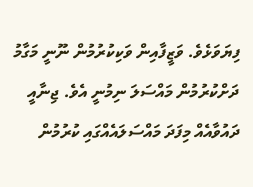ފިޔަވަޅެވެ. ވަޒީފާއިން ވަކިކުރުމުން ނޫނީ މަގާމު ދަށްކުރުމުން މައްސަލަ ނިމުނީ އެވެ. ޖިނާއީ ދައުވާއެއް މިފަދަ މައްސަލައެއްގައި ކުރުމުން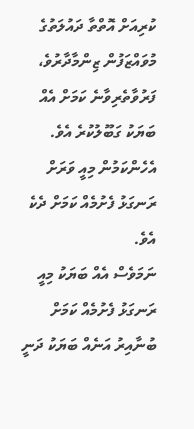ކުރިއަށް އޮތްތާ ދައުލަތުގެ މުވައްޒަފުން ޒިންމާދާރުވެ، ފަރުވާތެރިވާނެ ކަމަށް އެއް ބަޔަކު ގަބޫލުކުރެ އެވެ. އެހެންކަމުން މިއީ ވަރަށް ރަނގަޅު ފެށުމެއް ކަމަށް ދެކެ އެވެ.
ނަމަވެސް އެއް ބަޔަކު މިއީ ރަނގަޅު ފެށުމެއް ކަމަށް ބުނާއިރު އަނެއް ބަޔަކު ދަނީ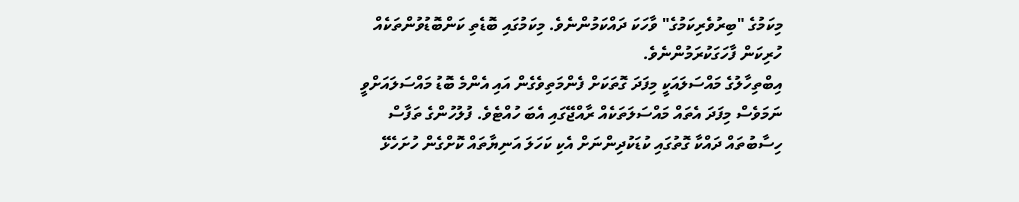މިކަމުގެ "ބިރުވެރިކަމުގެ" ވާހަކަ ދައްކަމުންނެވެ. މިކަމުގައި ބޮޑެތި ކަންބޮޑުވުންތަކެއް ހުރިކަން ފާހަގަކުރަމުންނެވެ.
އިބްތިހާލުގެ މައްސަލައަކީ މިފަދަ ގޮތަކަށް ފެންމަތިވެގެން އައި އެންމެ ބޮޑު މައްސަލައަށްވީ ނަމަވެސް މިފަދަ އެތައް މައްސަލަތަކެއް ރާއްޖޭގައި އެބަ ހުއްޓެވެ. ފުލުހުންގެ ތަފާސް ހިސާބުތައް ދައްކާ ގޮތުގައި ކުޑަކުދިންނަށް އެކި ކަހަލަ އަނިޔާތައް ކޮށްގެން ހުށަހެޅޭ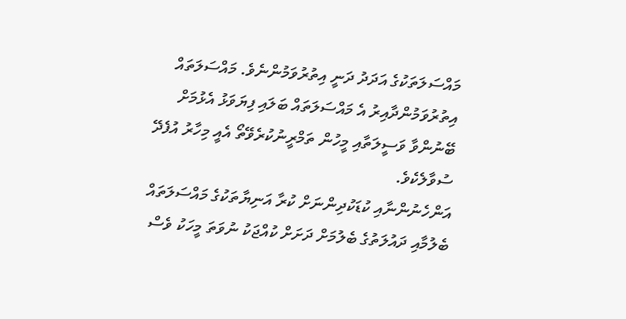މައްސަލަތަކުގެ އަދަދު ދަނީ އިތުރުވަމުންނެވެ. މައްސަލަތައް އިތުރުވަމުންދާއިރު އެ މައްސަލަތައް ބަލައި ފިޔަވަޅު އެޅުމަށް ބޭނުންވާ ވަސީލަތާއި މީހުން ތަމްރީނުކުރެވޭތޯ އެއީ މިހާރު އުފެދޭ ސުވާލެކެވެ.
އަންހެނުންނާއި ކުޑަކުދިންނަށް ކުރާ އަނިޔާތަކުގެ މައްސަލަތައް ބެލުމާއި ދައުލަތުގެ ބެލުމަށް ދަށަށް ކުއްޖަކު ނުވަތަ މީހަކު ވެސް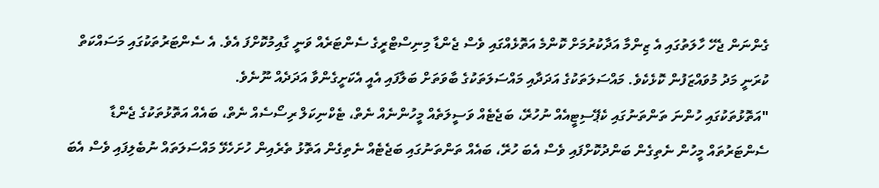ގެންނަން ޖެހޭ ހާލަތުގައި އެ ޒިންމާ އަދާކުރުމަށް ކޮންމެ އަތޮޅެއްގައި ވެސް ޖެންޑާ މިނިސްޓްރީގެ ސެންޓަރެއް ވަނީ ގާއިމުކޮށްފަ އެވެ. އެ ސެންޓަރުތަކުގައި މަސައްކަތް ކުރަނީ މަދު މުވައްޒަފުން ކޮޅެކެވެ. މައްސަލަތަކުގެ އަދަދާއި މައްސަލަތަކުގެ ބާވަތަށް ބަލާފައި އެއީ އެކަށީގެންވާ އަދަދެއް ނޫނެވެ.
"އަތޮޅުތަކުގައި ހުންނަ ތަންތަނުގައި ކެޕޭސިޓީއެއް ނުހުރޭ، ބަޖެޓެއް ވަސީލަތެއް މީހުންނެއް ނެތް، ޓެކްނިކަލް ރިސޯސެއް ނެތް، ބައެއް އަތޮޅުތަކުގެ ޖެންޑާ ސެންޓަރުތައް މީހުން ނެތިގެން ބަންދުކޮށްފައި ވެސް އެބަ ހުރޭ، ބައެއް ތަންތަނުގައި ބަޖެޓެއް ނެތިގެން އަތޮޅު ތެރެއިން ހުށަހެޅޭ މައްސަލަތައް ނުބެލިފައި ވެސް އެބަ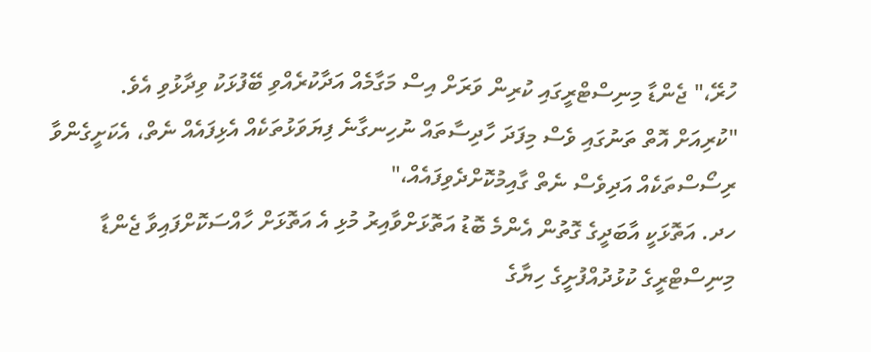ހުރޭ،" ޖެންޑާ މިނިސްޓްރީގައި ކުރިން ވަރަށް އިސް މަގާމެއް އަދާކުރެއްވި ބޭފުޅަކު ވިދާޅުވި އެވެ.
"ކުރިއަށް އޮތް ތަނުގައި ވެސް މިފަދަ ހާދިސާތައް ނުހިނގާނެ ފިޔަވަޅުތަކެއް އެޅިފައެއް ނެތް، އެކަށީގެންވާ ރިސޯސްތަކެއް އަދިވެސް ނެތް ގާއިމުކޮށްދެވިފައެއް،"
ހދ. އަތޮޅަކީ އާބަދީގެ ގޮތުން އެންމެ ބޮޑު އަތޮޅަށްވާއިރު މުޅި އެ އަތޮޅަށް ހާއްސަކޮށްފައިވާ ޖެންޑާ މިނިސްޓްރީގެ ކުޅުދުއްފުށީގެ ހިޔާގެ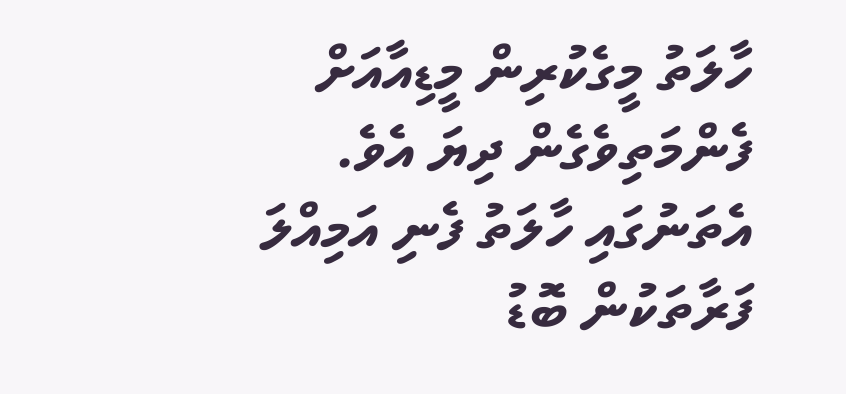ހާލަތު މީގެކުރިން މީޑިއާއަށް ފެންމަތިވެގެން ދިޔަ އެވެ. އެތަނުގައި ހާލަތު ފެނި އަމިއްލަ ފަރާތަކުން ބޮޑު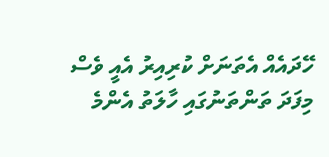ހޭދައެއް އެތަނަށް ކުރިއިރު އެއީ ވެސް މިފަދަ ތަންތަނުގައި ހާލަތު އެންމެ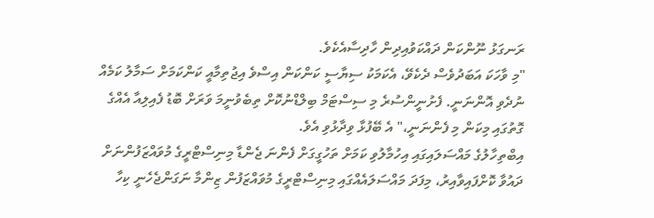ރަނގަޅު ނޫންކަން ދައްކަވުއިދިން ހާދިސާއެކެވެ.
"މި ވާހަކަ އަބަދުވެސް ދެކެވޭ، އެކަމަކު ސިޔާސީ ކަންކަން އިސްވެ އިޖުތިމާއީ ކަންކަމަށް ސަމާލު ކަމެއް ނުދެވި އޮންނަނީ. ފެށުނީންސުރެ މި ސިސްޓަމް ބިލްޑްނުކޮށް ތިބެވުނީމަ ވަރަށް ބޮޑު ފެއިލިއާ އެއްގެ ގޮތުގައި މިކަން މި ފެންނަނީ،" އެ ބޭފުޅާ ވިދާޅުވި އެވެ.
އިބްތިހާލުގެ މައްސަލައިގައި އިހުމާލުވި ކަމަށް ތަހުގީގަށް ފެންނަ ޖެންޑާ މިނިސްޓްރީގެ މުވައްޒަފުންނަށް ދައުވާ ކޮށްފައިވާއިރު، މިފަދަ މައްސަލައެއްގައި މިނިސްޓްރީގެ މުވައްޒަފުން ޒިންމާ ނަގަންޖެހެނީ ކިހާ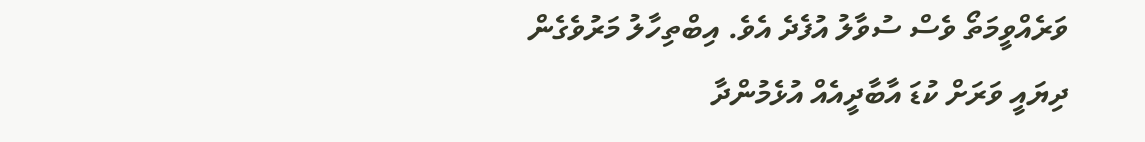ވަރެއްވީމަތޯ ވެސް ސުވާލު އުފެދެ އެވެ. އިބްތިހާލު މަރުވެގެން ދިޔައީ ވަރަށް ކުޑަ އާބާދީއެއް އުޅެމުންދާ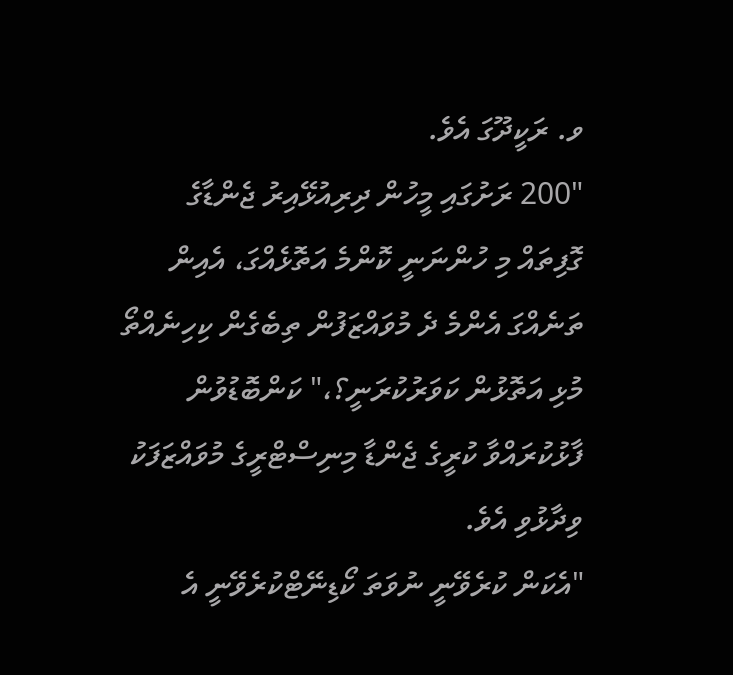ވ. ރަކީދޫގަ އެވެ.
"200 ރަށުގައި މީހުން ދިރިއުޅޭއިރު ޖެންޑާގެ ގޮފިތައް މި ހުންނަނީ ކޮންމެ އަތޮޅެއްގަ، އެއިން ތަނެއްގަ އެންމެ ދެ މުވައްޒަފުން ތިބެގެން ކިހިނެއްތޯ މުޅި އަތޮޅުން ކަވަރުކުރަނީ؟،" ކަންބޮޑުވުން ފާޅުކުރައްވާ ކުރީގެ ޖެންޑާ މިނިސްޓްރީގެ މުވައްޒަފަކު ވިދާޅުވި އެވެ.
"އެކަން ކުރެވޭނީ ނުވަތަ ކޯޑިނޭޓްކުރެވޭނީ އެ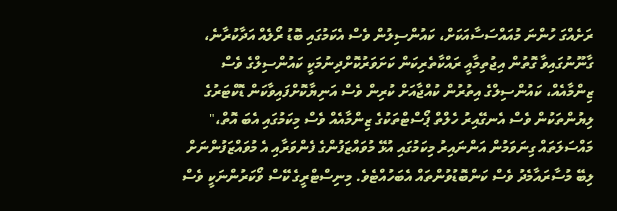ރަށެއްގަ ހުންނަ މުއައްސަސާއަކަށް، ކައުންސިލުން ވެސް އެކަމުގައި ބޮޑު ރޯލެއް އަދާކުރާނެ، ގާނޫނުގައިވާ ގޮތުން އިޖުތިމާއީ ރައްކާތެރިކަން ކަށަވަރުކޮށްދިނުމަކީ ކައުންސިލްގެ ވެސް ޒިންމާއެއް، ކައުންސިލްގެ އިތުރުން ކުއްޖާއަށް ކުރިން ވެސް އަނިޔާކޮށްފައިވާކަން ޑޮކްޓަރުގެ ލިޔުންތަކުން ވެސް އެނގޭއިރު ހެލްތް ޕޯސްޓްތަކުގެ ޒިންމާއެއް ވެސް މިކަމުގައި އެބަ އޮތް،"
މައްސަލަތައް ގިނަވަމުން އަންނައިރު މިކަމުގައި އުޅޭ މުވައްޒަފުންގެ ފެންވަރާއި އެ މުވައްޒަފުންނަށް ލިބޭ މުސާރައާމެދު ވެސް ކަންބޮޑުވުންތައް އެބަހުއްޓެވެ. މިނިސްޓްރީގެ ކޭސް ވޯކަރުންނަކީ ވެސް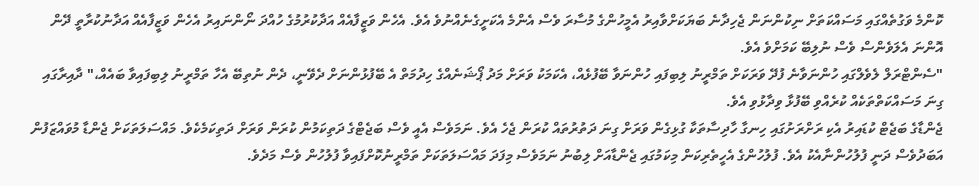ކޮންމެ ވަގުތެއްގައި މަސައްކަތަށް ނިކުންނަން ޖެހިދާނެ ބަޔަކަށްވާއިރު އެމީހުންގެ މުސާރަ ވެސް އެންމެ އެކަށީގެނެއްނުވެ އެވެ. އެހެން ވަޒީފާއެއް އަދާކުރުމުގެ ހުއްދަ ނޯންނައިރު އެހެން ވަޒީފާއެއް އަދާނުކުރާތީ ދޭން އޮންނަ އެލަވެންސް ވެސް ނުލިބޭ ކަމަށްވެ އެވެ.
"ސެންޓްރަލް ލެވެލްގައި ހުންނަވާނެ ފުދޭ ވަރަކަށް ތަމްރީނު ލިބިފައި ހުންނަވާ ބޭފުޅެއް، އެކަމަކު ވަރަށް މަދު ޕޯޝަނެއްގެ ހިދުމަތް އެ ބޭފުޅުންނަށް ދެވޭނީ، ދެން ނުތިބޭ އެހާ ތަމްރީނު ލިބިފައިވާ ބައެއް،" ދާއިރާގައި ގިނަ މަސައްކަތްތަކެއް ކުރެއްވި ބޭފުޅާ ވިދާޅުވި އެވެ.
ޖެންޑާގެ ބަޖެޓް ކުޑައިރު އެކި ރަށްރަށުގައި ހިނގާ ހާދިސާތަކާ ގުޅިގެން ވަރަށް ގިނަ ދަތުރުތައް ކުރަން ޖެހެ އެވެ. ނަމަވެސް އެއީ ވެސް ބަޖެޓްގެ ދަތިކަމުން ކުރަން ވަރަށް ދަތިކަމެކެވެ. މައްސަލަތަކަށް ޖެންޑާ މުވައްޒަފުން އަބަދުވެސް ދަނީ ފުލުހުންނާއެކު އެވެ. ފުލުހުންގެ އެހީތެރިކަން މިކަމުގައި ޖެންޑާއަށް ލިބުނު ނަމަވެސް މިފަދަ މައްސަލަތަކަށް ތަމްރީނުކޮށްފައިވާ ފުލުހުން ވެސް މަދެވެ.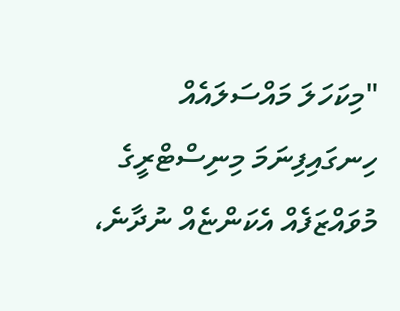"މިކަހަލަ މައްސަލައެއް ހިނގައިފިނަމަ މިނިސްޓްރީގެ މުވައްޒަފެއް އެކަންޏެއް ނުދާނެ،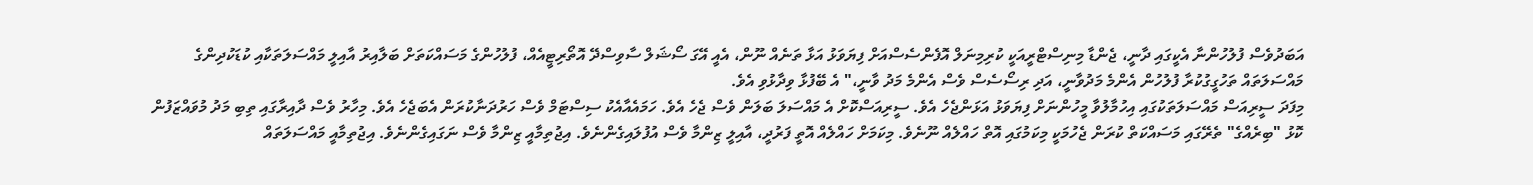އަބަދުވެސް ފުލުހުންނާ އެކީގައި ދާނީ، ޖެންޑާ މިނިސްޓްރީއަކީ ކުރިމިނަލް އޮފެންސެސްއަށް ފިޔަވަޅު އަޅާ ތަނެއް ނޫން، އެއީ އޭގަ ސޯޝަލް ސާވިސްދޭ އޮތޯރިޓީއެއް، ފުލުހުންގެ މަސައްކަތަށް ބަލާއިރު އާއިލީ މައްސަލަތަކާއި ކުޑަކުދިންގެ މައްސަލަތައް ތަހުގީގުކުރާ ފުލުހުން އެންމެ މަދުވާނީ، އަދި ރިސޯސެސް ވެސް އެންމެ މަދު ވާނީ،" އެ ބޭފުޅާ ވިދާޅުވި އެވެ.
މިފަދަ ސީރިއަސް މައްސަލަތަކުގައި އިހުމާލުވާ މީހުންނަށް ފިޔަވަޅު އަޅަންޖެހެ އެވެ. ސީރިއަސްކޮށް އެ މައްސަލަ ބަލަން ވެސް ޖެހެ އެވެ. ހަމައެއާއެކު ސިސްޓަމް ވެސް ހަރުދަނާކުރަން އެބަޖެހެ އެވެ. މިހާރު ވެސް ދާއިރާގައި ތިބި މަދު މުވައްޒަފުން ކޮޅު "ބިރެއްގެ" ތެރޭގައި މަސައްކަތް ކުރަން ޖެހުމަކީ މިކަމުގައި އޮތް ހައްލެއް ނޫނެވެ. މިކަމަށް ހައްލެއް އޮތީ ފަރުދީ، އާއިލީ ޒިންމާ ވެސް އުފުލައިގެންނެވެ. އިޖުތިމާއީ ޒިންމާ ވެސް ނަގައިގެންނެވެ. އިޖުތިމާއީ މައްސަލަތައް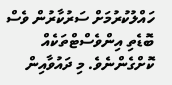ހައްލުކުރުމަށް ސަރުކާރުން ވެސް ބޮޑެތި އިންވެސްޓްތަކެއް ކޮށްގެންނެވެ. މި ދައުވާއިން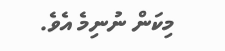މިކަން ނުނިމެ އެވެ.